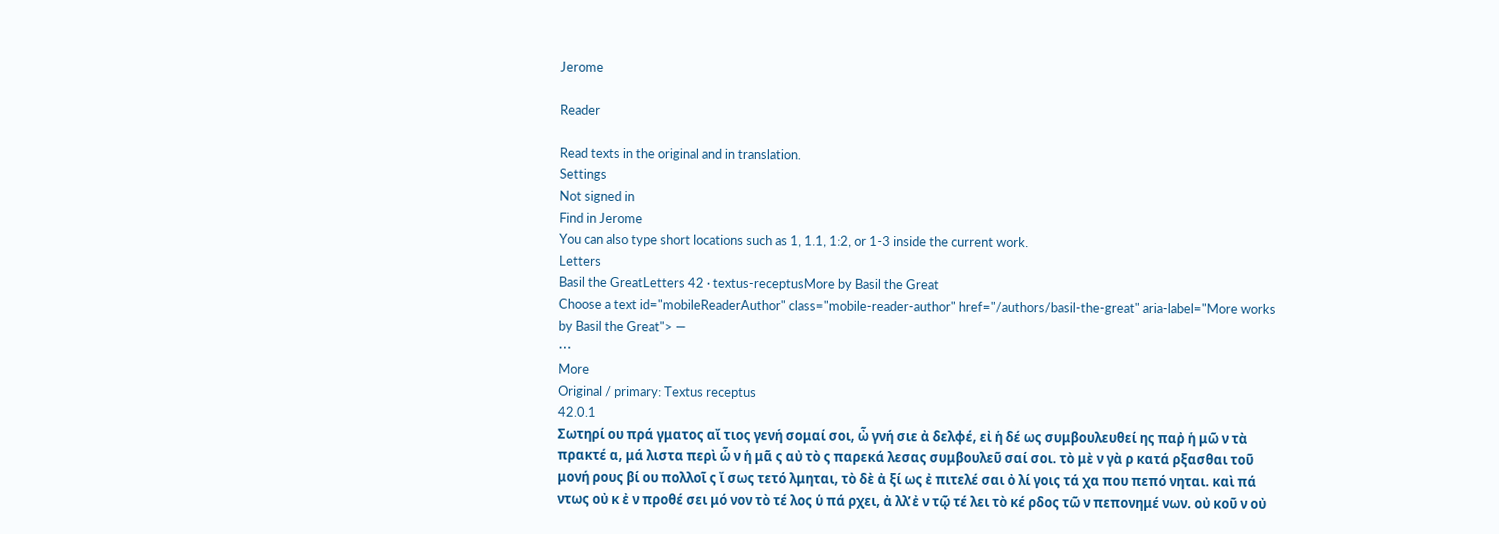Jerome

Reader

Read texts in the original and in translation.
Settings
Not signed in
Find in Jerome
You can also type short locations such as 1, 1.1, 1:2, or 1-3 inside the current work.
Letters
Basil the GreatLetters 42 · textus-receptusMore by Basil the Great
Choose a text id="mobileReaderAuthor" class="mobile-reader-author" href="/authors/basil-the-great" aria-label="More works by Basil the Great"> —
⋯
More
Original / primary: Textus receptus
42.0.1
Σωτηρί ου πρά γματος αἴ τιος γενή σομαί σοι, ὦ γνή σιε ἀ δελφέ, εἰ ἡ δέ ως συμβουλευθεί ης παῤ ἡ μῶ ν τὰ πρακτέ α, μά λιστα περὶ ὧ ν ἡ μᾶ ς αὐ τὸ ς παρεκά λεσας συμβουλεῦ σαί σοι. τὸ μὲ ν γὰ ρ κατά ρξασθαι τοῦ μονή ρους βί ου πολλοῖ ς ἴ σως τετό λμηται, τὸ δὲ ἀ ξί ως ἐ πιτελέ σαι ὀ λί γοις τά χα που πεπό νηται. καὶ πά ντως οὐ κ ἐ ν προθέ σει μό νον τὸ τέ λος ὑ πά ρχει, ἀ λλ̓ ἐ ν τῷ τέ λει τὸ κέ ρδος τῶ ν πεπονημέ νων. οὐ κοῦ ν οὐ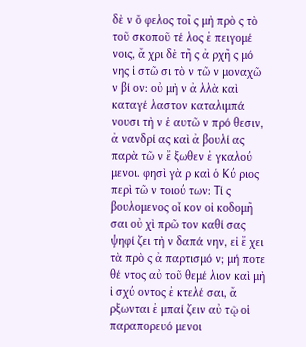δὲ ν ὄ φελος τοῖ ς μὴ πρὸ ς τὸ τοῦ σκοποῦ τέ λος ἐ πειγομέ νοις, ἄ χρι δὲ τῆ ς ἀ ρχῆ ς μό νης ἱ στῶ σι τὸ ν τῶ ν μοναχῶ ν βί ον: οὐ μὴ ν ἀ λλὰ καὶ καταγέ λαστον καταλιμπά νουσι τὴ ν ἑ αυτῶ ν πρό θεσιν, ἀ νανδρί ας καὶ ἀ βουλί ας παρὰ τῶ ν ἔ ξωθεν ἐ γκαλού μενοι. φησὶ γὰ ρ καὶ ὁ Κύ ριος περὶ τῶ ν τοιού των: Τί ς βουλομενος οἶ κον οἰ κοδομῆ σαι οὐ χὶ πρῶ τον καθί σας ψηφί ζει τὴ ν δαπά νην, εἰ ἔ χει τὰ πρὸ ς ἀ παρτισμό ν; μή ποτε θέ ντος αὐ τοῦ θεμέ λιον καὶ μὴ ἰ σχύ οντος ἐ κτελέ σαι, ἄ ρξωνται ἐ μπαί ζειν αὐ τῷ οἱ παραπορευό μενοι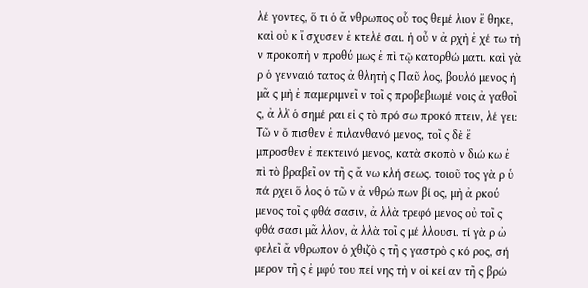λέ γοντες, ὅ τι ὁ ἄ νθρωπος οὗ τος θεμέ λιον ἔ θηκε, καὶ οὐ κ ἴ σχυσεν ἐ κτελέ σαι. ἡ οὖ ν ἀ ρχὴ ἐ χέ τω τὴ ν προκοπὴ ν προθύ μως ἐ πὶ τῷ κατορθώ ματι. καὶ γὰ ρ ὁ γενναιό τατος ἀ θλητὴ ς Παῦ λος, βουλό μενος ἡ μᾶ ς μὴ ἐ παμεριμνεῖ ν τοῖ ς προβεβιωμέ νοις ἀ γαθοῖ ς, ἀ λλ̓ ὁ σημέ ραι εἰ ς τὸ πρό σω προκό πτειν, λέ γει: Τῶ ν ὄ πισθεν ἐ πιλανθανό μενος, τοῖ ς δὲ ἔ μπροσθεν ἐ πεκτεινό μενος, κατὰ σκοπὸ ν διώ κω ἐ πὶ τὸ βραβεῖ ον τῆ ς ἄ νω κλή σεως. τοιοῦ τος γὰ ρ ὑ πά ρχει ὅ λος ὁ τῶ ν ἀ νθρώ πων βί ος, μὴ ἀ ρκού μενος τοῖ ς φθά σασιν, ἀ λλὰ τρεφό μενος οὐ τοῖ ς φθά σασι μᾶ λλον, ἀ λλὰ τοῖ ς μέ λλουσι. τί γὰ ρ ὠ φελεῖ ἄ νθρωπον ὁ χθιζὸ ς τῆ ς γαστρὸ ς κό ρος, σή μερον τῆ ς ἐ μφύ του πεί νης τὴ ν οἰ κεί αν τῆ ς βρώ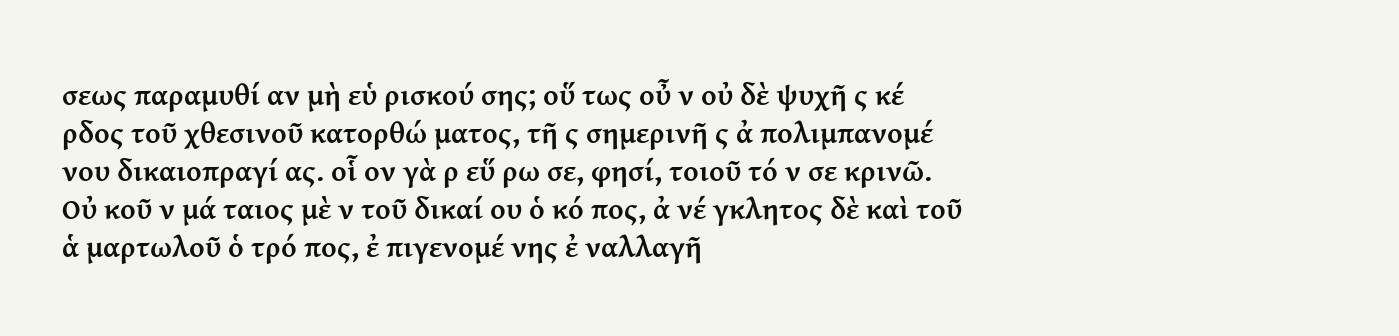σεως παραμυθί αν μὴ εὑ ρισκού σης; οὕ τως οὖ ν οὐ δὲ ψυχῆ ς κέ ρδος τοῦ χθεσινοῦ κατορθώ ματος, τῆ ς σημερινῆ ς ἀ πολιμπανομέ νου δικαιοπραγί ας. οἷ ον γὰ ρ εὕ ρω σε, φησί, τοιοῦ τό ν σε κρινῶ. Οὐ κοῦ ν μά ταιος μὲ ν τοῦ δικαί ου ὁ κό πος, ἀ νέ γκλητος δὲ καὶ τοῦ ἁ μαρτωλοῦ ὁ τρό πος, ἐ πιγενομέ νης ἐ ναλλαγῆ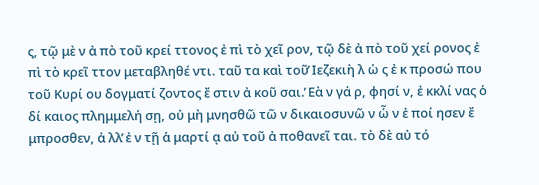ς, τῷ μὲ ν ἀ πὸ τοῦ κρεί ττονος ἐ πὶ τὸ χεῖ ρον, τῷ δὲ ἀ πὸ τοῦ χεί ρονος ἐ πὶ τὸ κρεῖ ττον μεταβληθέ ντι. ταῦ τα καὶ τοῦ̓ Ιεζεκιὴ λ ὡ ς ἐ κ προσώ που τοῦ Κυρί ου δογματί ζοντος ἔ στιν ἀ κοῦ σαι.̓ Εὰ ν γά ρ, φησί ν, ἐ κκλί νας ὁ δί καιος πλημμελή σῃ, οὐ μὴ μνησθῶ τῶ ν δικαιοσυνῶ ν ὧ ν ἐ ποί ησεν ἔ μπροσθεν, ἀ λλ̓ ἐ ν τῇ ἁ μαρτί ᾳ αὐ τοῦ ἀ ποθανεῖ ται. τὸ δὲ αὐ τό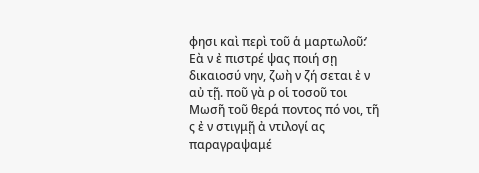φησι καὶ περὶ τοῦ ἁ μαρτωλοῦ:̓ Εὰ ν ἐ πιστρέ ψας ποιή σῃ δικαιοσύ νην, ζωὴ ν ζή σεται ἐ ν αὐ τῇ. ποῦ γὰ ρ οἱ τοσοῦ τοι Μωσῆ τοῦ θερά ποντος πό νοι, τῆ ς ἐ ν στιγμῇ ἀ ντιλογί ας παραγραψαμέ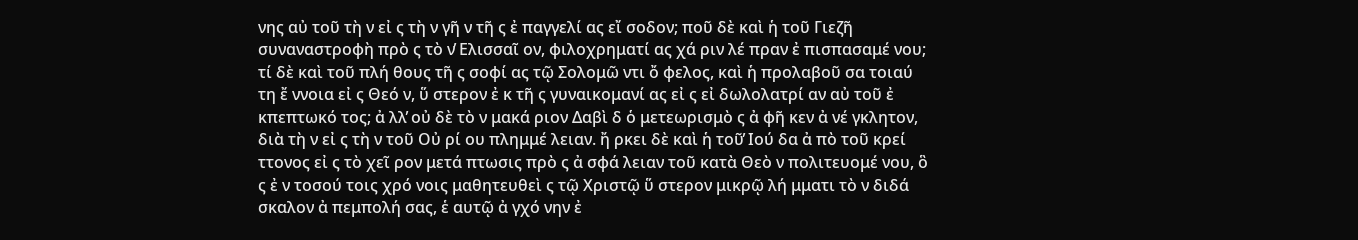νης αὐ τοῦ τὴ ν εἰ ς τὴ ν γῆ ν τῆ ς ἐ παγγελί ας εἴ σοδον; ποῦ δὲ καὶ ἡ τοῦ Γιεζῆ συναναστροφὴ πρὸ ς τὸ ν̓ Ελισσαῖ ον, φιλοχρηματί ας χά ριν λέ πραν ἐ πισπασαμέ νου; τί δὲ καὶ τοῦ πλή θους τῆ ς σοφί ας τῷ Σολομῶ ντι ὄ φελος, καὶ ἡ προλαβοῦ σα τοιαύ τη ἔ ννοια εἰ ς Θεό ν, ὕ στερον ἐ κ τῆ ς γυναικομανί ας εἰ ς εἰ δωλολατρί αν αὐ τοῦ ἐ κπεπτωκό τος; ἀ λλ̓ οὐ δὲ τὸ ν μακά ριον Δαβὶ δ ὁ μετεωρισμὸ ς ἀ φῆ κεν ἀ νέ γκλητον, διὰ τὴ ν εἰ ς τὴ ν τοῦ Οὐ ρί ου πλημμέ λειαν. ἤ ρκει δὲ καὶ ἡ τοῦ̓ Ιού δα ἀ πὸ τοῦ κρεί ττονος εἰ ς τὸ χεῖ ρον μετά πτωσις πρὸ ς ἀ σφά λειαν τοῦ κατὰ Θεὸ ν πολιτευομέ νου, ὃ ς ἐ ν τοσού τοις χρό νοις μαθητευθεὶ ς τῷ Χριστῷ ὕ στερον μικρῷ λή μματι τὸ ν διδά σκαλον ἀ πεμπολή σας, ἑ αυτῷ ἀ γχό νην ἐ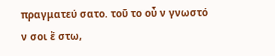πραγματεύ σατο. τοῦ το οὖ ν γνωστό ν σοι ἔ στω,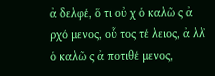ἀ δελφέ, ὅ τι οὐ χ ὁ καλῶ ς ἀ ρχό μενος, οὗ τος τέ λειος, ἀ λλ̓ ὁ καλῶ ς ἀ ποτιθέ μενος,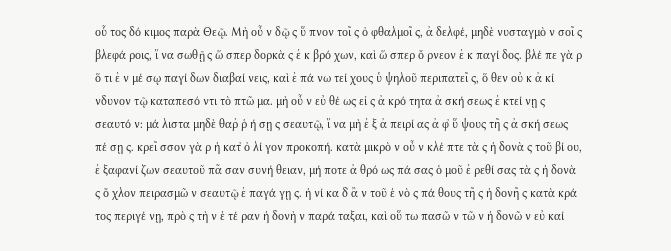οὗ τος δό κιμος παρὰ Θεῷ. Μὴ οὖ ν δῷ ς ὕ πνον τοῖ ς ὀ φθαλμοῖ ς, ἀ δελφέ, μηδὲ νυσταγμὸ ν σοῖ ς βλεφά ροις, ἵ να σωθῇ ς ὥ σπερ δορκὰ ς ἐ κ βρό χων, καὶ ὥ σπερ ὄ ρνεον ἐ κ παγί δος. βλέ πε γὰ ρ ὅ τι ἐ ν μέ σῳ παγί δων διαβαί νεις, καὶ ἐ πά νω τεί χους ὑ ψηλοῦ περιπατεῖ ς, ὅ θεν οὐ κ ἀ κί νδυνον τῷ καταπεσό ντι τὸ πτῶ μα. μὴ οὖ ν εὐ θέ ως εἰ ς ἀ κρό τητα ἀ σκή σεως ἐ κτεί νῃ ς σεαυτό ν: μά λιστα μηδὲ θαῤ ῥ ή σῃ ς σεαυτῷ, ἵ να μὴ ἐ ξ ἀ πειρί ας ἀ φ̓ ὕ ψους τῆ ς ἀ σκή σεως πέ σῃ ς. κρεῖ σσον γὰ ρ ἡ κατ̓ ὀ λί γον προκοπή. κατὰ μικρὸ ν οὖ ν κλέ πτε τὰ ς ἡ δονὰ ς τοῦ βί ου, ἐ ξαφανί ζων σεαυτοῦ πᾶ σαν συνή θειαν, μή ποτε ἀ θρό ως πά σας ὁ μοῦ ἐ ρεθί σας τὰ ς ἡ δονὰ ς ὄ χλον πειρασμῶ ν σεαυτῷ ἐ παγά γῃ ς. ἡ νί κα δ̓ ἂ ν τοῦ ἑ νὸ ς πά θους τῆ ς ἡ δονῆ ς κατὰ κρά τος περιγέ νῃ, πρὸ ς τὴ ν ἑ τέ ραν ἡ δονὴ ν παρά ταξαι, καὶ οὕ τω πασῶ ν τῶ ν ἡ δονῶ ν εὐ καί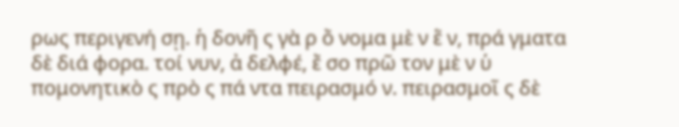ρως περιγενή σῃ. ἡ δονῆ ς γὰ ρ ὄ νομα μὲ ν ἕ ν, πρά γματα δὲ διά φορα. τοί νυν, ἀ δελφέ, ἔ σο πρῶ τον μὲ ν ὑ πομονητικὸ ς πρὸ ς πά ντα πειρασμό ν. πειρασμοῖ ς δὲ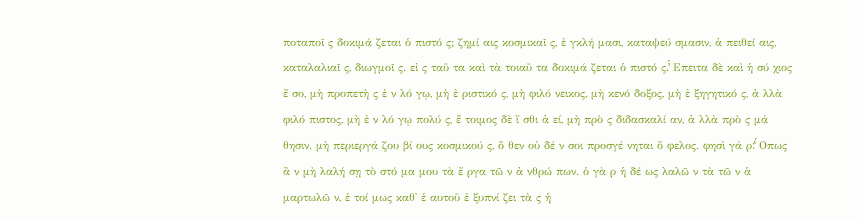ποταποῖ ς δοκιμά ζεται ὁ πιστό ς; ζημί αις κοσμικαῖ ς, ἐ γκλή μασι, καταψεύ σμασιν, ἀ πειθεί αις, καταλαλιαῖ ς, διωγμοῖ ς. εἰ ς ταῦ τα καὶ τὰ τοιαῦ τα δοκιμά ζεται ὁ πιστό ς.̓́ Επειτα δὲ καὶ ἡ σύ χιος ἔ σο, μὴ προπετὴ ς ἐ ν λό γῳ, μὴ ἐ ριστικό ς, μὴ φιλό νεικος, μὴ κενό δοξος, μὴ ἐ ξηγητικό ς, ἀ λλὰ φιλό πιστος, μὴ ἐ ν λό γῳ πολύ ς, ἕ τοιμος δὲ ἴ σθι ἀ εί, μὴ πρὸ ς διδασκαλί αν, ἀ λλὰ πρὸ ς μά θησιν. μὴ περιεργά ζου βί ους κοσμικού ς, ὅ θεν οὐ δέ ν σοι προσγέ νηται ὄ φελος. φησὶ γά ρ:̔́ Οπως ἂ ν μὴ λαλή σῃ τὸ στό μα μου τὰ ἔ ργα τῶ ν ἀ νθρώ πων. ὁ γὰ ρ ἡ δέ ως λαλῶ ν τὰ τῶ ν ἁ μαρτωλῶ ν, ἑ τοί μως καθ̓ ἑ αυτοῦ ἐ ξυπνί ζει τὰ ς ἡ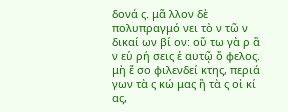δονά ς. μᾶ λλον δὲ πολυπραγμό νει τὸ ν τῶ ν δικαί ων βί ον: οὕ τω γὰ ρ ἂ ν εὑ ρή σεις ἑ αυτῷ ὄ φελος. μὴ ἔ σο φιλενδεί κτης, περιά γων τὰ ς κώ μας ἢ τὰ ς οἰ κί ας,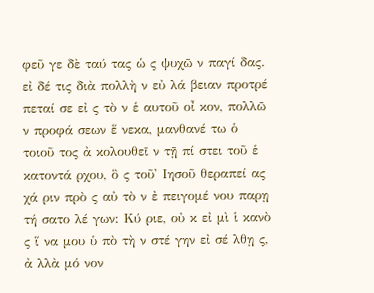φεῦ γε δὲ ταύ τας ὡ ς ψυχῶ ν παγί δας. εἰ δέ τις διὰ πολλὴ ν εὐ λά βειαν προτρέ πεταί σε εἰ ς τὸ ν ἑ αυτοῦ οἶ κον, πολλῶ ν προφά σεων ἕ νεκα, μανθανέ τω ὁ τοιοῦ τος ἀ κολουθεῖ ν τῇ πί στει τοῦ ἑ κατοντά ρχου, ὃ ς τοῦ̓ Ιησοῦ θεραπεί ας χά ριν πρὸ ς αὐ τὸ ν ἐ πειγομέ νου παρῃ τή σατο λέ γων: Κύ ριε, οὐ κ εἰ μὶ ἱ κανὸ ς ἵ να μου ὑ πὸ τὴ ν στέ γην εἰ σέ λθῃ ς, ἀ λλὰ μό νον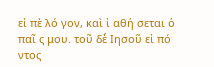εἰ πὲ λό γον, καὶ ἰ αθή σεται ὁ παῖ ς μου. τοῦ δὲ̓ Ιησοῦ εἰ πό ντος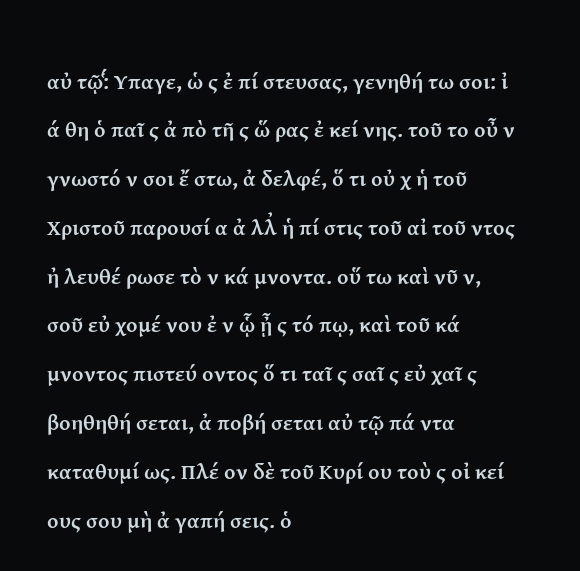αὐ τῷ:̔́ Υπαγε, ὡ ς ἐ πί στευσας, γενηθή τω σοι: ἰ ά θη ὁ παῖ ς ἀ πὸ τῆ ς ὥ ρας ἐ κεί νης. τοῦ το οὖ ν γνωστό ν σοι ἔ στω, ἀ δελφέ, ὅ τι οὐ χ ἡ τοῦ Χριστοῦ παρουσί α ἀ λλ̓ ἡ πί στις τοῦ αἰ τοῦ ντος ἠ λευθέ ρωσε τὸ ν κά μνοντα. οὕ τω καὶ νῦ ν, σοῦ εὐ χομέ νου ἐ ν ᾧ ᾖ ς τό πῳ, καὶ τοῦ κά μνοντος πιστεύ οντος ὅ τι ταῖ ς σαῖ ς εὐ χαῖ ς βοηθηθή σεται, ἀ ποβή σεται αὐ τῷ πά ντα καταθυμί ως. Πλέ ον δὲ τοῦ Κυρί ου τοὺ ς οἰ κεί ους σου μὴ ἀ γαπή σεις. ὁ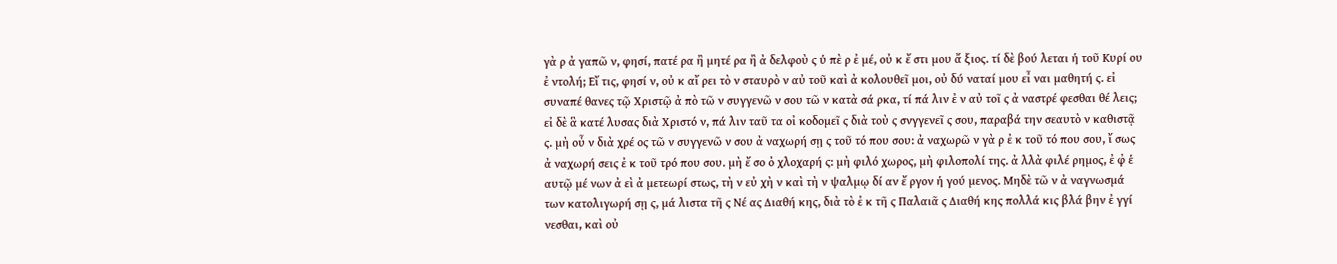γὰ ρ ἀ γαπῶ ν, φησί, πατέ ρα ἢ μητέ ρα ἢ ἀ δελφοὺ ς ὑ πὲ ρ ἐ μέ, οὐ κ ἔ στι μου ἄ ξιος. τί δὲ βού λεται ἡ τοῦ Κυρί ου ἐ ντολή; Εἴ τις, φησί ν, οὐ κ αἴ ρει τὸ ν σταυρὸ ν αὐ τοῦ καὶ ἀ κολουθεῖ μοι, οὐ δύ ναταί μου εἶ ναι μαθητή ς. εἰ συναπέ θανες τῷ Χριστῷ ἀ πὸ τῶ ν συγγενῶ ν σου τῶ ν κατὰ σά ρκα, τί πά λιν ἐ ν αὐ τοῖ ς ἀ ναστρέ φεσθαι θέ λεις; εἰ δὲ ἃ κατέ λυσας διὰ Χριστό ν, πά λιν ταῦ τα οἰ κοδομεῖ ς διὰ τοὺ ς σνγγενεῖ ς σου, παραβά την σεαυτὸ ν καθιστᾷ ς. μὴ οὖ ν διὰ χρέ ος τῶ ν συγγενῶ ν σου ἀ ναχωρή σῃ ς τοῦ τό που σου: ἀ ναχωρῶ ν γὰ ρ ἐ κ τοῦ τό που σου, ἴ σως ἀ ναχωρή σεις ἐ κ τοῦ τρό που σου. μὴ ἔ σο ὀ χλοχαρή ς: μὴ φιλό χωρος, μὴ φιλοπολί της. ἀ λλὰ φιλέ ρημος, ἐ φ̓ ἑ αυτῷ μέ νων ἀ εὶ ἀ μετεωρί στως, τὴ ν εὐ χὴ ν καὶ τὴ ν ψαλμῳ δί αν ἔ ργον ἡ γού μενος. Μηδὲ τῶ ν ἀ ναγνωσμά των κατολιγωρή σῃ ς, μά λιστα τῆ ς Νέ ας Διαθή κης, διὰ τὸ ἐ κ τῆ ς Παλαιᾶ ς Διαθή κης πολλά κις βλά βην ἐ γγί νεσθαι, καὶ οὐ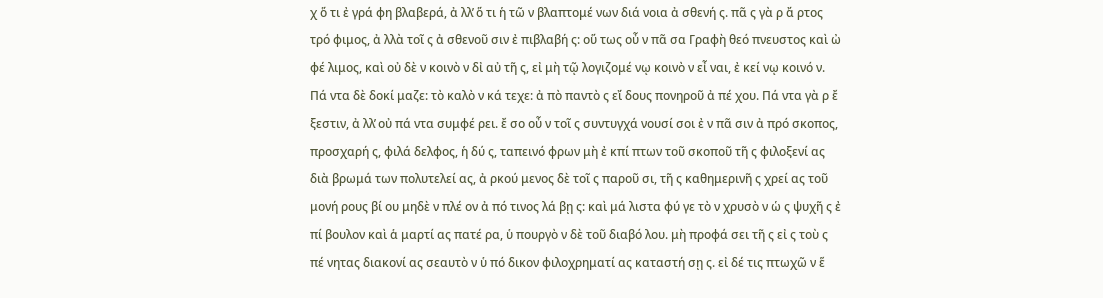χ ὅ τι ἐ γρά φη βλαβερά, ἀ λλ̓ ὅ τι ἡ τῶ ν βλαπτομέ νων διά νοια ἀ σθενή ς. πᾶ ς γὰ ρ ἄ ρτος τρό φιμος, ἀ λλὰ τοῖ ς ἀ σθενοῦ σιν ἐ πιβλαβή ς: οὕ τως οὖ ν πᾶ σα Γραφὴ θεό πνευστος καὶ ὠ φέ λιμος, καὶ οὐ δὲ ν κοινὸ ν δἰ αὐ τῆ ς, εἰ μὴ τῷ λογιζομέ νῳ κοινὸ ν εἶ ναι, ἐ κεί νῳ κοινό ν. Πά ντα δὲ δοκί μαζε: τὸ καλὸ ν κά τεχε: ἀ πὸ παντὸ ς εἴ δους πονηροῦ ἀ πέ χου. Πά ντα γὰ ρ ἔ ξεστιν, ἀ λλ̓ οὐ πά ντα συμφέ ρει. ἔ σο οὖ ν τοῖ ς συντυγχά νουσί σοι ἐ ν πᾶ σιν ἀ πρό σκοπος, προσχαρή ς, φιλά δελφος, ἡ δύ ς, ταπεινό φρων μὴ ἐ κπί πτων τοῦ σκοποῦ τῆ ς φιλοξενί ας διὰ βρωμά των πολυτελεί ας, ἀ ρκού μενος δὲ τοῖ ς παροῦ σι, τῆ ς καθημερινῆ ς χρεί ας τοῦ μονή ρους βί ου μηδὲ ν πλέ ον ἀ πό τινος λά βῃ ς: καὶ μά λιστα φύ γε τὸ ν χρυσὸ ν ὡ ς ψυχῆ ς ἐ πί βουλον καὶ ἁ μαρτί ας πατέ ρα, ὑ πουργὸ ν δὲ τοῦ διαβό λου. μὴ προφά σει τῆ ς εἰ ς τοὺ ς πέ νητας διακονί ας σεαυτὸ ν ὑ πό δικον φιλοχρηματί ας καταστή σῃ ς. εἰ δέ τις πτωχῶ ν ἕ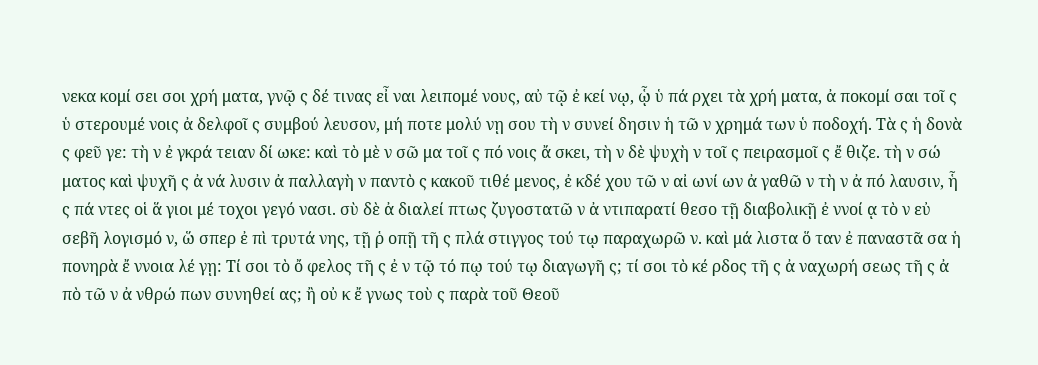νεκα κομί σει σοι χρή ματα, γνῷ ς δέ τινας εἶ ναι λειπομέ νους, αὐ τῷ ἐ κεί νῳ, ᾧ ὑ πά ρχει τὰ χρή ματα, ἀ ποκομί σαι τοῖ ς ὑ στερουμέ νοις ἀ δελφοῖ ς συμβού λευσον, μή ποτε μολύ νῃ σου τὴ ν συνεί δησιν ἡ τῶ ν χρημά των ὑ ποδοχή. Τὰ ς ἡ δονὰ ς φεῦ γε: τὴ ν ἐ γκρά τειαν δί ωκε: καὶ τὸ μὲ ν σῶ μα τοῖ ς πό νοις ἄ σκει, τὴ ν δὲ ψυχὴ ν τοῖ ς πειρασμοῖ ς ἔ θιζε. τὴ ν σώ ματος καὶ ψυχῆ ς ἀ νά λυσιν ἀ παλλαγὴ ν παντὸ ς κακοῦ τιθέ μενος, ἐ κδέ χου τῶ ν αἰ ωνί ων ἀ γαθῶ ν τὴ ν ἀ πό λαυσιν, ἧ ς πά ντες οἱ ἅ γιοι μέ τοχοι γεγό νασι. σὺ δὲ ἀ διαλεί πτως ζυγοστατῶ ν ἀ ντιπαρατί θεσο τῇ διαβολικῇ ἐ ννοί ᾳ τὸ ν εὐ σεβῆ λογισμό ν, ὥ σπερ ἐ πὶ τρυτά νης, τῇ ῥ οπῇ τῆ ς πλά στιγγος τού τῳ παραχωρῶ ν. καὶ μά λιστα ὅ ταν ἐ παναστᾶ σα ἡ πονηρὰ ἔ ννοια λέ γῃ: Τί σοι τὸ ὄ φελος τῆ ς ἐ ν τῷ τό πῳ τού τῳ διαγωγῆ ς; τί σοι τὸ κέ ρδος τῆ ς ἀ ναχωρή σεως τῆ ς ἀ πὸ τῶ ν ἀ νθρώ πων συνηθεί ας; ἢ οὐ κ ἔ γνως τοὺ ς παρὰ τοῦ Θεοῦ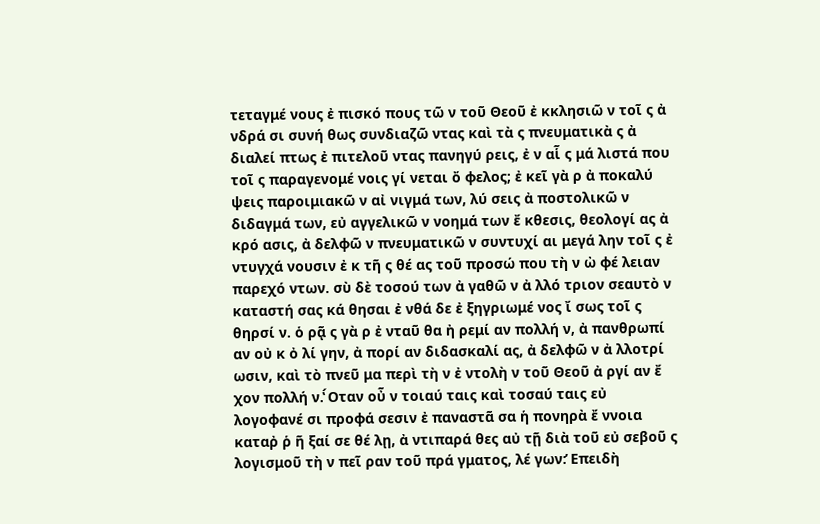τεταγμέ νους ἐ πισκό πους τῶ ν τοῦ Θεοῦ ἐ κκλησιῶ ν τοῖ ς ἀ νδρά σι συνή θως συνδιαζῶ ντας καὶ τὰ ς πνευματικὰ ς ἀ διαλεί πτως ἐ πιτελοῦ ντας πανηγύ ρεις, ἐ ν αἷ ς μά λιστά που τοῖ ς παραγενομέ νοις γί νεται ὄ φελος; ἐ κεῖ γὰ ρ ἀ ποκαλύ ψεις παροιμιακῶ ν αἰ νιγμά των, λύ σεις ἀ ποστολικῶ ν διδαγμά των, εὐ αγγελικῶ ν νοημά των ἔ κθεσις, θεολογί ας ἀ κρό ασις, ἀ δελφῶ ν πνευματικῶ ν συντυχί αι μεγά λην τοῖ ς ἐ ντυγχά νουσιν ἐ κ τῆ ς θέ ας τοῦ προσώ που τὴ ν ὠ φέ λειαν παρεχό ντων. σὺ δὲ τοσού των ἀ γαθῶ ν ἀ λλό τριον σεαυτὸ ν καταστή σας κά θησαι ἐ νθά δε ἐ ξηγριωμέ νος ἴ σως τοῖ ς θηρσί ν. ὁ ρᾷ ς γὰ ρ ἐ νταῦ θα ἠ ρεμί αν πολλή ν, ἀ πανθρωπί αν οὐ κ ὀ λί γην, ἀ πορί αν διδασκαλί ας, ἀ δελφῶ ν ἀ λλοτρί ωσιν, καὶ τὸ πνεῦ μα περὶ τὴ ν ἐ ντολὴ ν τοῦ Θεοῦ ἀ ργί αν ἔ χον πολλή ν.̔́ Οταν οὖ ν τοιαύ ταις καὶ τοσαύ ταις εὐ λογοφανέ σι προφά σεσιν ἐ παναστᾶ σα ἡ πονηρὰ ἔ ννοια καταῤ ῥ ῆ ξαί σε θέ λῃ, ἀ ντιπαρά θες αὐ τῇ διὰ τοῦ εὐ σεβοῦ ς λογισμοῦ τὴ ν πεῖ ραν τοῦ πρά γματος, λέ γων:̓ Επειδὴ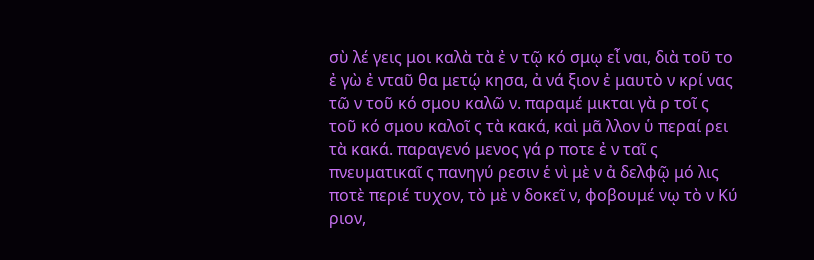σὺ λέ γεις μοι καλὰ τὰ ἐ ν τῷ κό σμῳ εἶ ναι, διὰ τοῦ το ἐ γὼ ἐ νταῦ θα μετῴ κησα, ἀ νά ξιον ἐ μαυτὸ ν κρί νας τῶ ν τοῦ κό σμου καλῶ ν. παραμέ μικται γὰ ρ τοῖ ς τοῦ κό σμου καλοῖ ς τὰ κακά, καὶ μᾶ λλον ὑ περαί ρει τὰ κακά. παραγενό μενος γά ρ ποτε ἐ ν ταῖ ς πνευματικαῖ ς πανηγύ ρεσιν ἑ νὶ μὲ ν ἀ δελφῷ μό λις ποτὲ περιέ τυχον, τὸ μὲ ν δοκεῖ ν, φοβουμέ νῳ τὸ ν Κύ ριον,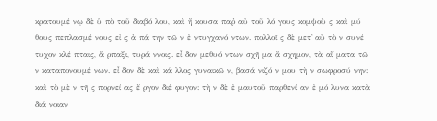κρατουμέ νῳ δὲ ὑ πὸ τοῦ διαβό λου, καὶ ἤ κουσα παῤ αὐ τοῦ λό γους κομψοὺ ς καὶ μύ θους πεπλασμέ νους εἰ ς ἀ πά την τῶ ν ἐ ντυγχανό ντων. πολλοῖ ς δὲ μετ̓ αὐ τὸ ν συνέ τυχον κλέ πταις, ἅ ρπαξι, τυρά ννοις. εἶ δον μεθυό ντων σχῆ μα ἄ σχημον, τὰ αἵ ματα τῶ ν καταπονουμέ νων. εἶ δον δὲ καὶ κά λλος γυναικῶ ν, βασά νιζό ν μου τὴ ν σωφροσύ νην: καὶ τὸ μὲ ν τῆ ς πορνεί ας ἔ ργον διέ φυγον: τὴ ν δὲ ἐ μαυτοῦ παρθενί αν ἐ μό λυνα κατὰ διά νοιαν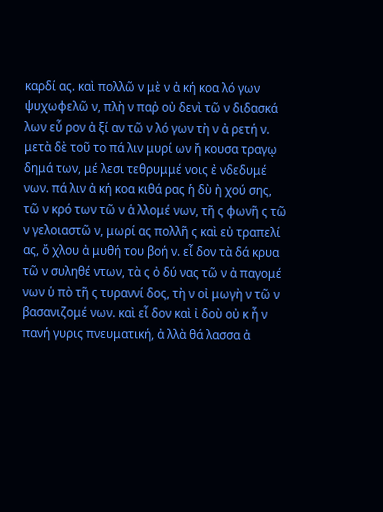καρδί ας. καὶ πολλῶ ν μὲ ν ἀ κή κοα λό γων ψυχωφελῶ ν, πλὴ ν παῤ οὐ δενὶ τῶ ν διδασκά λων εὗ ρον ἀ ξί αν τῶ ν λό γων τὴ ν ἀ ρετή ν. μετὰ δὲ τοῦ το πά λιν μυρί ων ἤ κουσα τραγῳ δημά των, μέ λεσι τεθρυμμέ νοις ἐ νδεδυμέ νων. πά λιν ἀ κή κοα κιθά ρας ἡ δὺ ἠ χού σης, τῶ ν κρό των τῶ ν ἁ λλομέ νων, τῆ ς φωνῆ ς τῶ ν γελοιαστῶ ν, μωρί ας πολλῆ ς καὶ εὐ τραπελί ας, ὄ χλου ἀ μυθή του βοή ν. εἶ δον τὰ δά κρυα τῶ ν συληθέ ντων, τὰ ς ὀ δύ νας τῶ ν ἀ παγομέ νων ὑ πὸ τῆ ς τυραννί δος, τὴ ν οἰ μωγὴ ν τῶ ν βασανιζομέ νων. καὶ εἶ δον καὶ ἰ δοὺ οὐ κ ἦ ν πανή γυρις πνευματική, ἀ λλὰ θά λασσα ἀ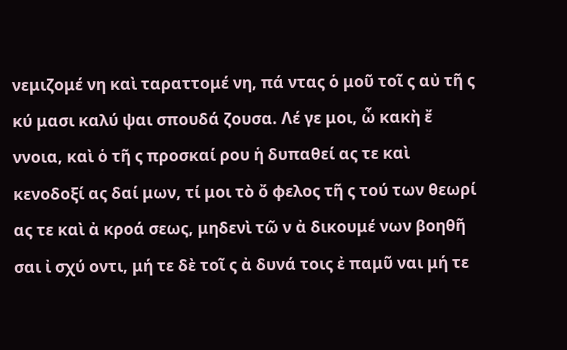νεμιζομέ νη καὶ ταραττομέ νη, πά ντας ὁ μοῦ τοῖ ς αὐ τῆ ς κύ μασι καλύ ψαι σπουδά ζουσα. Λέ γε μοι, ὦ κακὴ ἔ ννοια, καὶ ὁ τῆ ς προσκαί ρου ἡ δυπαθεί ας τε καὶ κενοδοξί ας δαί μων, τί μοι τὸ ὄ φελος τῆ ς τού των θεωρί ας τε καὶ ἀ κροά σεως, μηδενὶ τῶ ν ἀ δικουμέ νων βοηθῆ σαι ἰ σχύ οντι, μή τε δὲ τοῖ ς ἀ δυνά τοις ἐ παμῦ ναι μή τε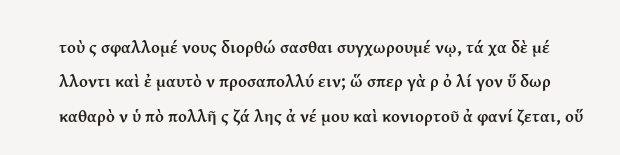τοὺ ς σφαλλομέ νους διορθώ σασθαι συγχωρουμέ νῳ, τά χα δὲ μέ λλοντι καὶ ἐ μαυτὸ ν προσαπολλύ ειν; ὥ σπερ γὰ ρ ὀ λί γον ὕ δωρ καθαρὸ ν ὑ πὸ πολλῆ ς ζά λης ἀ νέ μου καὶ κονιορτοῦ ἀ φανί ζεται, οὕ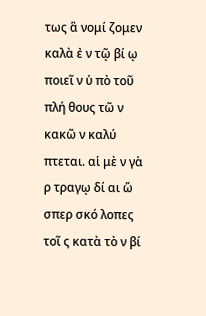τως ἃ νομί ζομεν καλὰ ἐ ν τῷ βί ῳ ποιεῖ ν ὑ πὸ τοῦ πλή θους τῶ ν κακῶ ν καλύ πτεται. αἱ μὲ ν γὰ ρ τραγῳ δί αι ὥ σπερ σκό λοπες τοῖ ς κατὰ τὸ ν βί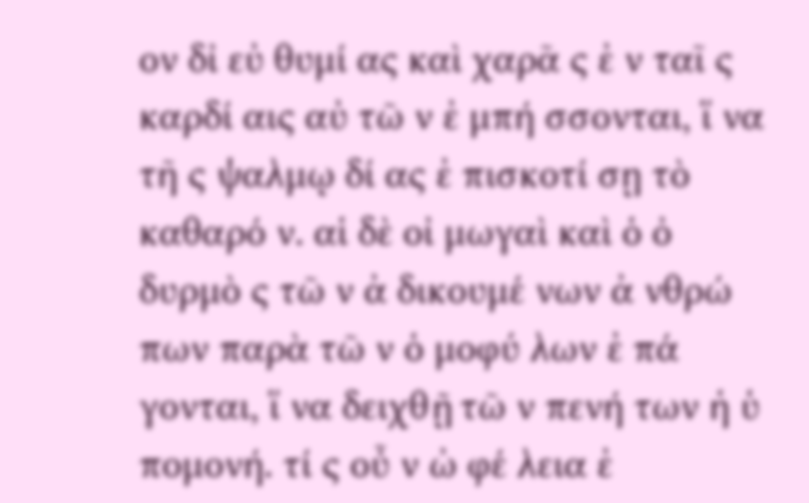ον δἰ εὐ θυμί ας καὶ χαρᾶ ς ἐ ν ταῖ ς καρδί αις αὐ τῶ ν ἐ μπή σσονται, ἵ να τῆ ς ψαλμῳ δί ας ἐ πισκοτί σῃ τὸ καθαρό ν. αἱ δὲ οἰ μωγαὶ καὶ ὁ ὀ δυρμὸ ς τῶ ν ἀ δικουμέ νων ἀ νθρώ πων παρὰ τῶ ν ὁ μοφύ λων ἐ πά γονται, ἵ να δειχθῇ τῶ ν πενή των ἡ ὑ πομονή. τί ς οὖ ν ὠ φέ λεια ἐ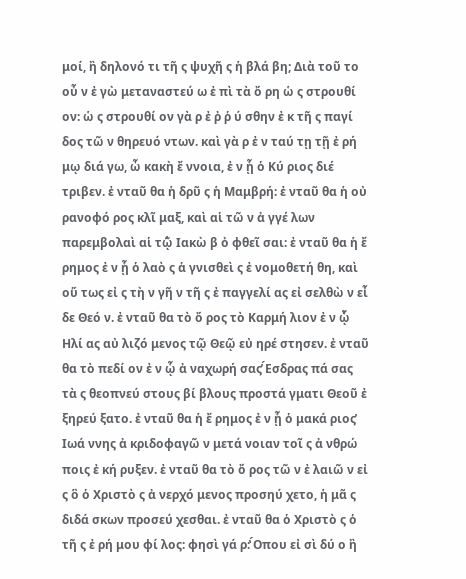μοί, ἢ δηλονό τι τῆ ς ψυχῆ ς ἡ βλά βη; Διὰ τοῦ το οὖ ν ἐ γὼ μεταναστεύ ω ἐ πὶ τὰ ὄ ρη ὡ ς στρουθί ον: ὡ ς στρουθί ον γὰ ρ ἐ ῤ ῥ ύ σθην ἐ κ τῆ ς παγί δος τῶ ν θηρευό ντων. καὶ γὰ ρ ἐ ν ταύ τῃ τῇ ἐ ρή μῳ διά γω, ὦ κακὴ ἔ ννοια, ἐ ν ᾗ ὁ Κύ ριος διέ τριβεν. ἐ νταῦ θα ἡ δρῦ ς ἡ Μαμβρή: ἐ νταῦ θα ἡ οὐ ρανοφό ρος κλῖ μαξ, καὶ αἱ τῶ ν ἀ γγέ λων παρεμβολαὶ αἱ τῷ̓ Ιακὼ β ὀ φθεῖ σαι: ἐ νταῦ θα ἡ ἔ ρημος ἐ ν ᾗ ὁ λαὸ ς ἁ γνισθεὶ ς ἐ νομοθετή θη, καὶ οὕ τως εἰ ς τὴ ν γῆ ν τῆ ς ἐ παγγελί ας εἰ σελθὼ ν εἶ δε Θεό ν. ἐ νταῦ θα τὸ ὄ ρος τὸ Καρμή λιον ἐ ν ᾧ̓ Ηλί ας αὐ λιζό μενος τῷ Θεῷ εὐ ηρέ στησεν. ἐ νταῦ θα τὸ πεδί ον ἐ ν ᾧ ἀ ναχωρή σας̓́ Εσδρας πά σας τὰ ς θεοπνεύ στους βί βλους προστά γματι Θεοῦ ἐ ξηρεύ ξατο. ἐ νταῦ θα ἡ ἔ ρημος ἐ ν ᾗ ὁ μακά ριος̓ Ιωά ννης ἀ κριδοφαγῶ ν μετά νοιαν τοῖ ς ἀ νθρώ ποις ἐ κή ρυξεν. ἐ νταῦ θα τὸ ὄ ρος τῶ ν ἐ λαιῶ ν εἰ ς ὃ ὁ Χριστὸ ς ἀ νερχό μενος προσηύ χετο, ἡ μᾶ ς διδά σκων προσεύ χεσθαι. ἐ νταῦ θα ὁ Χριστὸ ς ὁ τῆ ς ἐ ρή μου φί λος: φησὶ γά ρ:̔́ Οπου εἰ σὶ δύ ο ἢ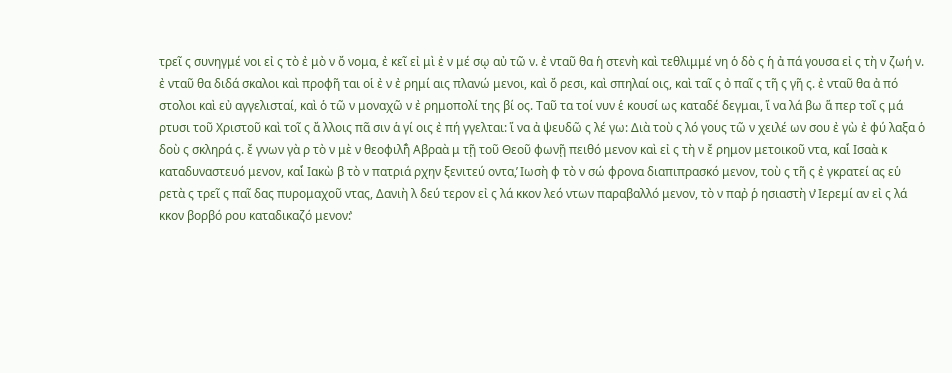τρεῖ ς συνηγμέ νοι εἰ ς τὸ ἐ μὸ ν ὄ νομα, ἐ κεῖ εἰ μὶ ἐ ν μέ σῳ αὐ τῶ ν. ἐ νταῦ θα ἡ στενὴ καὶ τεθλιμμέ νη ὁ δὸ ς ἡ ἀ πά γουσα εἰ ς τὴ ν ζωή ν. ἐ νταῦ θα διδά σκαλοι καὶ προφῆ ται οἱ ἐ ν ἐ ρημί αις πλανώ μενοι, καὶ ὄ ρεσι, καὶ σπηλαί οις, καὶ ταῖ ς ὀ παῖ ς τῆ ς γῆ ς. ἐ νταῦ θα ἀ πό στολοι καὶ εὐ αγγελισταί, καὶ ὁ τῶ ν μοναχῶ ν ἐ ρημοπολί της βί ος. Ταῦ τα τοί νυν ἑ κουσί ως καταδέ δεγμαι, ἵ να λά βω ἅ περ τοῖ ς μά ρτυσι τοῦ Χριστοῦ καὶ τοῖ ς ἄ λλοις πᾶ σιν ἁ γί οις ἐ πή γγελται: ἵ να ἀ ψευδῶ ς λέ γω: Διὰ τοὺ ς λό γους τῶ ν χειλέ ων σου ἐ γὼ ἐ φύ λαξα ὁ δοὺ ς σκληρά ς. ἔ γνων γὰ ρ τὸ ν μὲ ν θεοφιλῆ̓ Αβραὰ μ τῇ τοῦ Θεοῦ φωνῇ πειθό μενον καὶ εἰ ς τὴ ν ἔ ρημον μετοικοῦ ντα, καὶ̓ Ισαὰ κ καταδυναστευό μενον, καὶ̓ Ιακὼ β τὸ ν πατριά ρχην ξενιτεύ οντα,̓ Ιωσὴ φ τὸ ν σώ φρονα διαπιπρασκό μενον, τοὺ ς τῆ ς ἐ γκρατεί ας εὑ ρετὰ ς τρεῖ ς παῖ δας πυρομαχοῦ ντας, Δανιὴ λ δεύ τερον εἰ ς λά κκον λεό ντων παραβαλλό μενον, τὸ ν παῤ ῥ ησιαστὴ ν̔ Ιερεμί αν εἰ ς λά κκον βορβό ρου καταδικαζό μενον:̔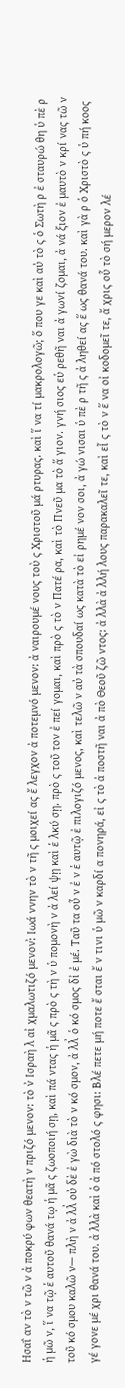Ησαΐ αν τὸ ν τῶ ν ἀ ποκρύ φων θεατὴ ν πριζό μενον: τὸ ν̓ Ισραὴ λ αἰ χμαλωτιζό μενον:̓ Ιωά ννην τὸ ν τῆ ς μοιχεί ας ἔ λεγχον ἀ ποτεμνό μενον: ἀ ναιρουμέ νους τοὺ ς Χριστοῦ μά ρτυρας. καὶ ἵ να τί μακρολογῶ; ὅ που γε καὶ αὐ τὸ ς ὁ Σωτὴ ρ ἐ σταυρώ θη ὑ πὲ ρ ἡ μῶ ν, ἵ να τῷ ἑ αυτοῦ θανά τῳ ἡ μᾶ ς ζωοποιή σῃ, καὶ πά ντας ἡ μᾶ ς πρὸ ς τὴ ν ὑ πομονὴ ν ἀ λεί ψῃ καὶ ἑ λκύ σῃ. πρὸ ς τοῦ τον ἐ πεί γομαι, καὶ πρὸ ς τὸ ν Πατέ ρα, καὶ τὸ Πνεῦ μα τὸ ἅ γιον. γνή σιος εὑ ρεθῆ ναι ἀ γωνί ζομαι, ἀ νά ξιον ἐ μαυτὸ ν κρί νας τῶ ν τοῦ κό σμου καλῶ ν— πλὴ ν ἀ λλ̓ οὐ δὲ ἐ γὼ διὰ τὸ ν κό σμον, ἀ λλ̓ ὁ κό σμος δἰ ἐ μέ. Ταῦ τα οὖ ν ἐ ν ἑ αυτῷ ἐ πιλογιζό μενος, καὶ τελῶ ν αὐ τὰ σπουδαί ως κατὰ τὸ εἰ ρημέ νον σοι, ἀ γώ νισαι ὑ πὲ ρ τῆ ς ἀ ληθεί ας ἕ ως θανά του. καὶ γὰ ρ ὁ Χριστὸ ς ὑ πή κοος γέ γονε μέ χρι θανά του. ἀ λλὰ καὶ ὁ ἀ πό στολό ς φησι: Βλέ πετε μή ποτε ἔ σται ἔ ν τινι ὑ μῶ ν καρδί α πονηρά, εἰ ς τὸ ἀ ποστῆ ναι ἀ πὸ Θεοῦ ζῶ ντος: ἀ λλὰ ἀ λλή λους παρακαλεῖ τε, καὶ εἷ ς τὸ ν ἕ να οἰ κοδομεῖ τε, ἄ χρις οὗ τὸ σή μερον λέ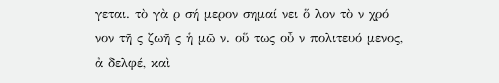γεται. τὸ γὰ ρ σή μερον σημαί νει ὅ λον τὸ ν χρό νον τῆ ς ζωῆ ς ἡ μῶ ν. οὕ τως οὖ ν πολιτευό μενος, ἀ δελφέ, καὶ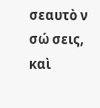σεαυτὸ ν σώ σεις, καὶ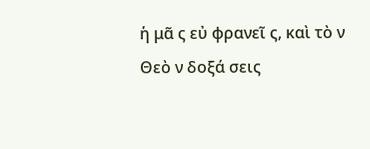ἡ μᾶ ς εὐ φρανεῖ ς, καὶ τὸ ν Θεὸ ν δοξά σεις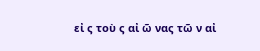εἰ ς τοὺ ς αἰ ῶ νας τῶ ν αἰ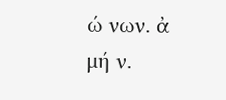ώ νων. ἀ μή ν.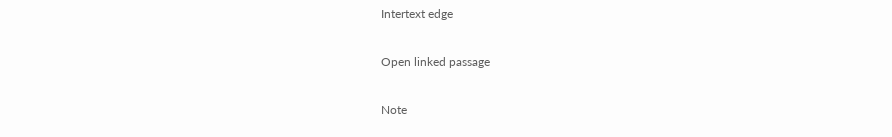Intertext edge

Open linked passage

Note